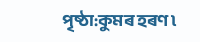পৃষ্ঠা:কুমৰ হৰণ ৷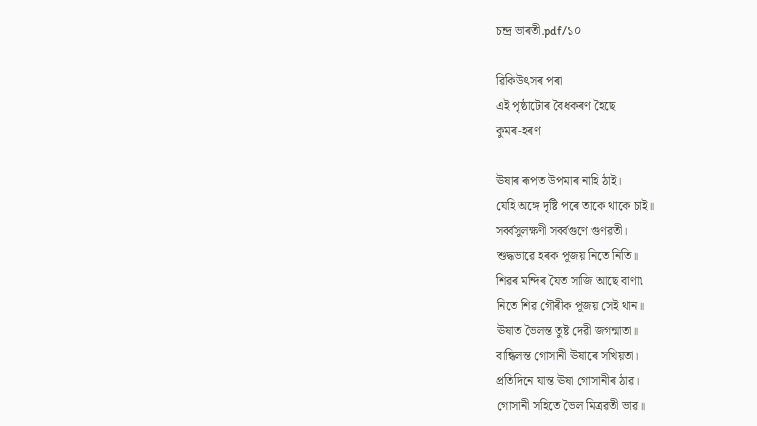চন্দ্ৰ ভাৰতী.pdf/১০

ৱিকিউৎসৰ পৰা
এই পৃষ্ঠাটোৰ বৈধকৰণ হৈছে
কুমৰ-হৰণ

ঊষাৰ ৰূপত উপমাৰ নাহি ঠাই।
যেহি অঙ্গে দৃষ্টি পৰে তাকে থাকে চাই॥
সৰ্ব্বসুলক্ষণী সৰ্ব্বগুণে গুণৱতী।
শুদ্ধভাৱে হৰক পূজয় নিতে নিতি॥
শিৱৰ মন্দিৰ যৈত সাজি আছে বাণা৷
নিতে শিৱ গৌৰীক পূজয় সেই থান॥
ঊষাত ভৈলন্ত তুষ্ট দেৱী জগন্মাতা॥
বান্ধিলন্ত গোসানী ঊষাৰে সখিয়তা।
প্ৰতিদিনে যান্ত ঊষা গোসানীৰ ঠাৱ।
গোসানী সহিতে ভৈল মিত্ৰৱতী ভাৱ॥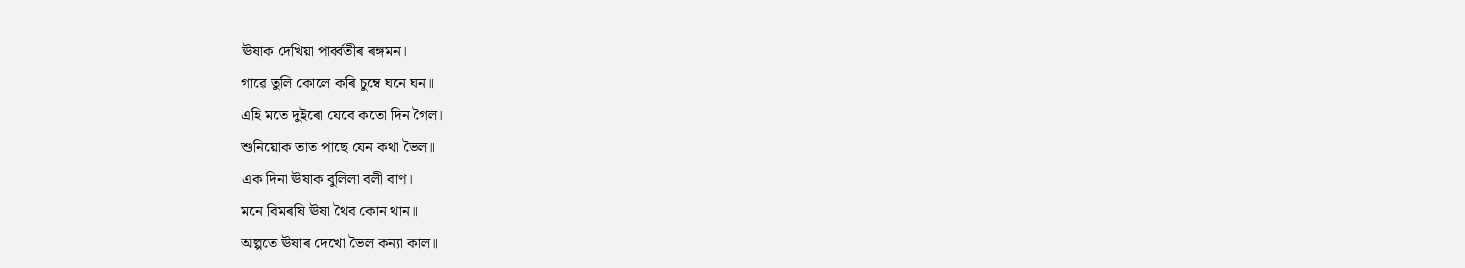ঊষাক দেখিয়া পাৰ্ব্বতীৰ ৰঙ্গমন।
গাৱে তুলি কোলে কৰি চুম্বে ঘনে ঘন॥
এহি মতে দুইৰো যেবে কতো দিন গৈল।
শুনিয়োক তাত পাছে যেন কথা ভৈল॥
এক দিনা ঊষাক বুলিলা বলী বাণ।
মনে বিমৰষি ঊষা থৈব কোন থান॥
অল্পতে ঊষাৰ দেখো ভৈল কন্যা কাল॥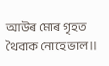আউৰ মোৰ গৃহত থৈবাক নোহে ভাল॥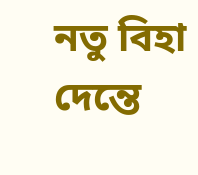নতু বিহা দেন্তে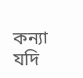কন্যা যদি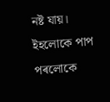নষ্ট যায়।
ইহলোকে পাপ পৰলোকে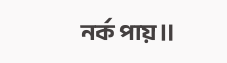নৰ্ক পায়॥